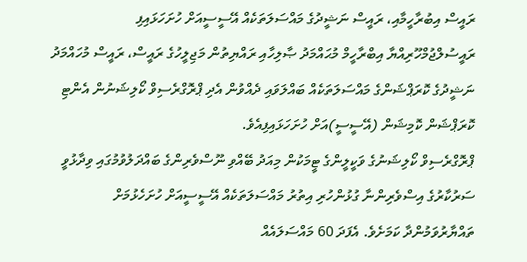ރައީސް އިބުރާހީމާއި، ރައީސް ނަޝީދުގެ މައްސަލަތަކެއް އޭސީސީއަށް ހުށަހަޅައިފި
ރައީސުލްޖުމްހޫރިއްޔާ އިބްރާހީމް މުޙައްމަދު ޞާލިހާއި ރައްޔިތުން މަޖިލީހުގެ ރައީސް، ރައީސް މުހައްމަދު ނަޝީދުގެ ކޮރަޕްޝަންގެ މައްސަލަތަކެއް ބައްލަވައި ދެއްވުން އެދި ޕްރޮގްރެސިވް ކޯލިޝަނުން އެންޓި ކޮރަޕްޝަން ކޮމިޝަން (އޭސީސީ)އަށް ހުށަހަޅައިފިއެވެ.
ޕްރޮގްރެސިވް ކޯލިޝަނުގެ ވަކީލީންގެ ޓީމަކުން މިއަދު ބޭއްވި ނޫސްވެރިންގެ ބައްދަލުވުމުގައި ވިދާޅުވީ ސަރުކާރުގެ އިސްވެރިންނާ ގުޅުންހުރި އިތުރު މައްސަލަތަކެއް އޭސީސީއަށް ހުށަހެޅުމަށް ތައްޔާރުވަމުންދާ ކަމަށެވެ. އެފަދަ 60 މައްސަލައެއް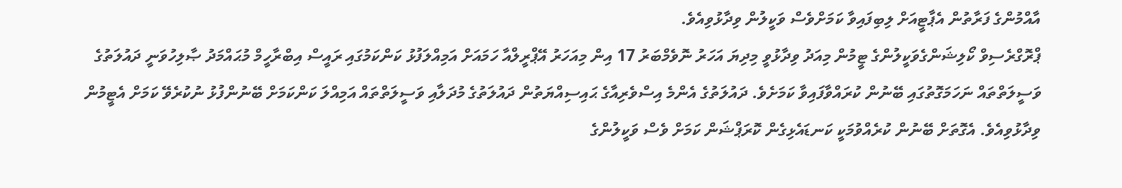އާއްމުންގެ ފަރާތުން އެޕާޓީއަށް ލިބިފައިވާ ކަމަށްވެސް ވަކީލުން ވިދާޅުވިއެވެ.
ޕްރޮގްރެސިވް ކޯލިޝަންގެވަކީލުންގެ ޓީމުން މިއަދު ވިދާޅުވީ މިދިޔަ އަހަރު ނޮވެމްބަރު 17 އިން މިއަހަރު އޭޕްރީލްއާ ހަމައަށް އަމިއްލަފުޅު ކަންކަމުގައި ރައީސް އިބްރާހީމް މުޙައްމަދު ޞާލިހުވަނީ ދައުލަތުގެ ވަސީލަތްތައް ނަހަމަގޮތުގައި ބޭނުން ކުރައްވާފައިވާ ކަމަށެވެ. ދައުލަތުގެ އެންމެ އިސްވެރިއާގެ ޙައިސިއްޔަތުން ދައުލަތުގެ މުދަލާއި ވަސީލަތްތައް އަމިއްލަ ކަންކަމަށް ބޭނުންފުޅު ނުކުރެވޭ ކަމަށް އެޓީމުން ވިދާޅުވިއެވެ. އެގޮތަށް ބޭނުން ކުރެއްވުމަކީ ކަނޑައެޅިގެން ކޮރަޕްޝަން ކަމަށް ވެސް ވަކީލުންގެ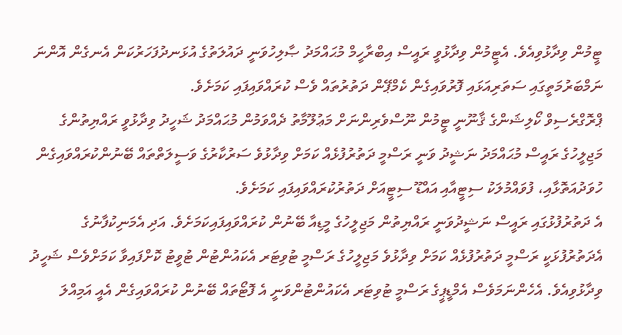ޓީމުން ވިދާޅުވިއެވެ. އެޓީމުން ވިދާޅުވީ ރައީސް އިބްރާހީމް މުޙައްމަދު ޞާލިހުވަނީ ދައުލަތުގެ އުޅަނދުފަހަރުކަން އެނގެން އޮންނަ ނަމްބަރުމަތީގައި ސަތަރިއަޅައި ފޮރުވައިގެން ކެމްޕޭން ދަތުރުތައް ވެސް ކުރައްވައިފައި ކަމަށެވެ.
ޕްރޮގްރެސިވް ކޯލިޝަންގެ ޤާނޫނީ ޓީމުން ނޫސްވެރިންނަށް މަޢުލޫމާތު ދެއްވަމުން މުޙައްމަދު ޝަހީދު ވިދާޅުވީ ރައްޔިތުންގެ މަޖިލީހުގެ ރައީސް މުޙައްމަދު ނަޝީދު ވަނީ ރަސްމީ ދަތުރުފުޅެއް ކަމަށް ވިދާޅުވެ ސަރުކާރުގެ ވަސީލަތްތައް ބޭނުންކުރައްވައިގެން ހުވަދުއަތޮޅާއި، ފުވައްމުލަކު ސިޓީއާއި އައްޑޫ ސިޓީއަށް ދަތުރުކުރައްވައިފައި ކަމަށެވެ.
އެ ދަތުރުފުޅުގައި ރައީސް ނަޝީދުވަނީ ރައްޔިތުން މަޖިލީހުގެ މީޑިއާ ބޭނުން ކުރައްވައިފައިކަމަށެވެ. އަދި އެމަނިކުފާނުގެ އެދަތުރުފުޅަކީ ރަސްމީ ދަތުރުފުޅެއް ކަމަށް ވިދާޅުވެ މަޖިލީހުގެ ރަސްމީ ޓުވިޓަރ އެކައުންޓުން ޓުވީޓު ކޮށްފައިވާ ކަމަށްވެސް ޝަހީދު ވިދާޅުވިއެވެ. އެހެންނަމަވެސް އެމްޑީޕީގެ ރަސްމީ ޓުވިޓަރ އެކައުންޓުންވަނީ އެ ފޮޓޯތައް ބޭނުން ކުރައްވައިގެން އެއީ އަމިއްލަ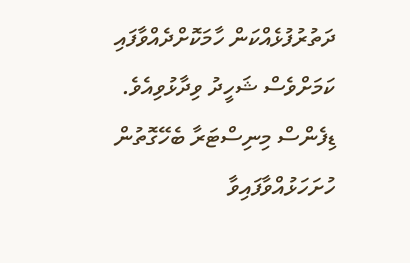ދަތުރުފުޅެއްކަން ހާމަކޮށްދެއްވާފައި ކަމަށްވެސް ޝަހީދު ވިދާޅުވިއެވެ.
ޑިފެންސް މިނިސްޓަރާ ބެހޭގޮތުން ހުށަހަޅުއްވާފައިވާ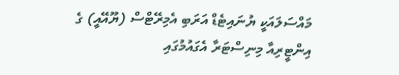މައްސަލައަކީ ޔުނައިޓެޑް އަރަބި އެމިރޭޓްސް (ޔޫއޭއީ) ގެ އިންޓީރިއާ މިނިސްޓަރާ އެގައުމުގައި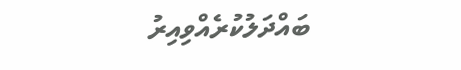ބައްދަލުކުރެއްވިއިރު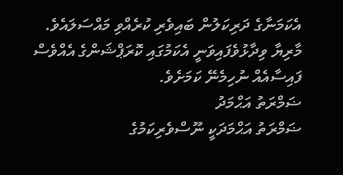އެކަމަނާގެ ދަރިކަލުން ބައިވެރި ކުރެއްވި މައްސަލައެވެ. މާރިޔާ ވިދާޅުވެފައިވަނީ އެކަމުގައި ކޮރަޕްޝަންގެ އެއްވެސް ފައިސާއެއް ނުހިމެނޭ ކަމަށެވެ.
ޟަމްރަތު އަޙްމަދު
ޟަމްރަތު އަޙްމަދަކީ ނޫސްވެރިކަމުގެ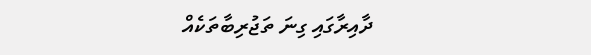ދާއިރާގައި ގިނަ ތަޖުރިބާތަކެއް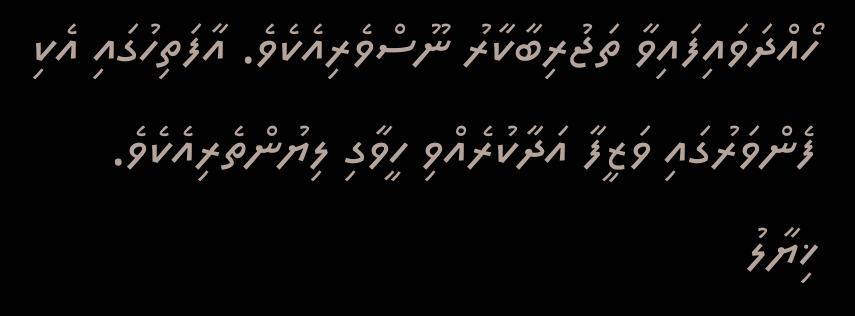ހޯއްދަވައިފައިވާ ތަޖުރިބާކާރު ނޫސްވެރިއެކެވެ. އާފަތިހުގައި އެކި ފެންވަރުގައި ވަޒީފާ އަދާކުރެއްވި ހީވާގި ލިޔުންތެރިއެކެވެ.
ޚިޔާލު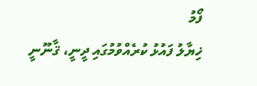ފޯމު
ޚިޔާލު ފައުޅު ކުރެއްވުމުގައި ދީނީ، ޤާނޫނީ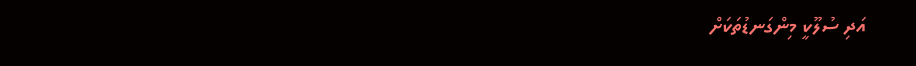އަދި ސުލޫކީ މިންގަނޑުތަކަށް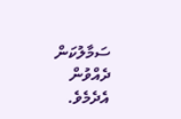ސަމާލުކަން ދެއްވުން އެދެމެވެ.